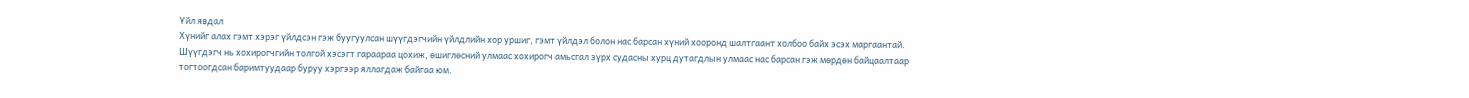Үйл явдал
Хүнийг алах гэмт хэрэг үйлдсэн гэж буугуулсан шүүгдэгчийн үйлдлийн хор уршиг, гэмт үйлдэл болон нас барсан хүний хооронд шалтгаант холбоо байх эсэх маргаантай. Шүүгдэгч нь хохирогчгийн толгой хэсэгт гараараа цохиж, өшиглөсний улмаас хохирогч амьсгал зүрх судасны хурц дутагдлын улмаас нас барсан гэж мөрдөн байцаалтаар тогтоогдсан баримтуудаар буруу хэргээр яллагдаж байгаа юм.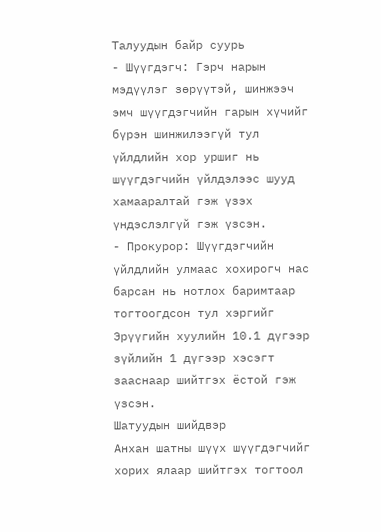Талуудын байр суурь
- Шүүгдэгч: Гэрч нарын мэдүүлэг зөрүүтэй, шинжээч эмч шүүгдэгчийн гарын хүчийг бүрэн шинжилээгүй тул үйлдлийн хор уршиг нь шүүгдэгчийн үйлдэлээс шууд хамааралтай гэж үзэх үндэслэлгүй гэж үзсэн.
- Прокурор: Шүүгдэгчийн үйлдлийн улмаас хохирогч нас барсан нь нотлох баримтаар тогтоогдсон тул хэргийг Эрүүгийн хуулийн 10.1 дүгээр зүйлийн 1 дүгээр хэсэгт зааснаар шийтгэх ёстой гэж үзсэн.
Шатуудын шийдвэр
Анхан шатны шүүх шүүгдэгчийг хорих ялаар шийтгэх тогтоол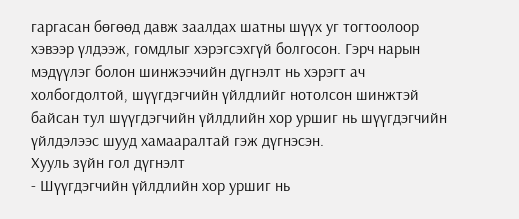гаргасан бөгөөд давж заалдах шатны шүүх уг тогтоолоор хэвээр үлдээж, гомдлыг хэрэгсэхгүй болгосон. Гэрч нарын мэдүүлэг болон шинжээчийн дүгнэлт нь хэрэгт ач холбогдолтой, шүүгдэгчийн үйлдлийг нотолсон шинжтэй байсан тул шүүгдэгчийн үйлдлийн хор уршиг нь шүүгдэгчийн үйлдэлээс шууд хамааралтай гэж дүгнэсэн.
Хууль зүйн гол дүгнэлт
- Шүүгдэгчийн үйлдлийн хор уршиг нь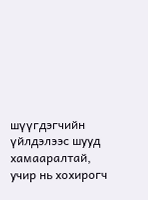шүүгдэгчийн үйлдэлээс шууд хамааралтай, учир нь хохирогч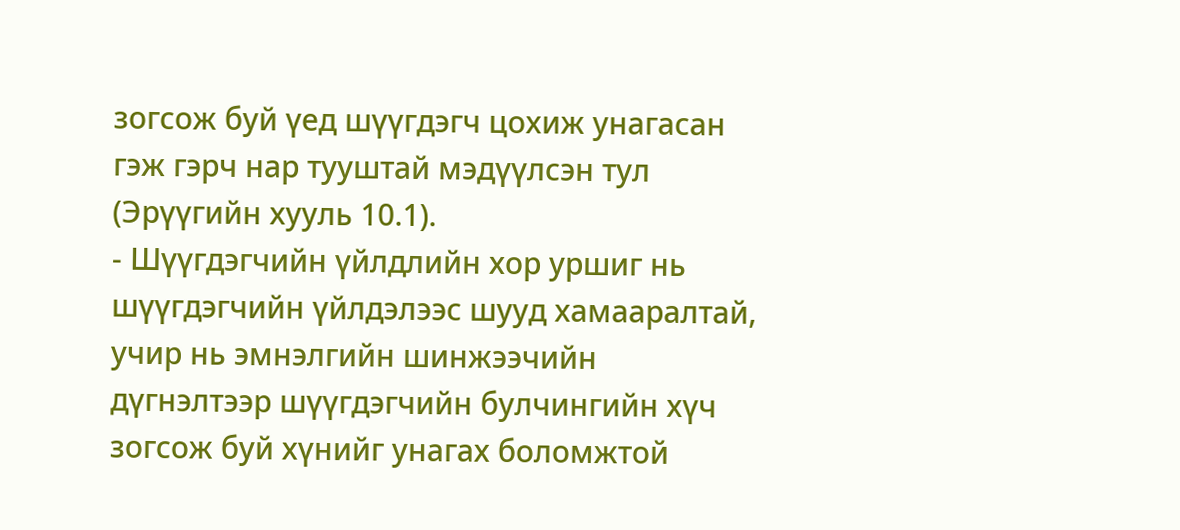зогсож буй үед шүүгдэгч цохиж унагасан гэж гэрч нар тууштай мэдүүлсэн тул (Эрүүгийн хууль 10.1).
- Шүүгдэгчийн үйлдлийн хор уршиг нь шүүгдэгчийн үйлдэлээс шууд хамааралтай, учир нь эмнэлгийн шинжээчийн дүгнэлтээр шүүгдэгчийн булчингийн хүч зогсож буй хүнийг унагах боломжтой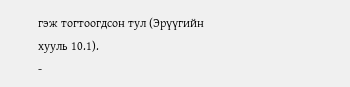гэж тогтоогдсон тул (Эрүүгийн хууль 10.1).
-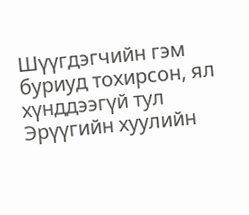Шүүгдэгчийн гэм буриуд тохирсон, ял хүнддээгүй тул Эрүүгийн хуулийн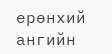ерөнхий ангийн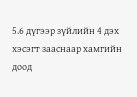5.6 дүгээр зүйлийн 4 дэх хэсэгт зааснаар хамгийн доод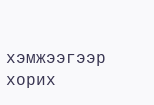хэмжээгээр хорих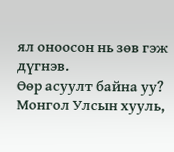ял оноосон нь зөв гэж дүгнэв.
Өөр асуулт байна уу?
Монгол Улсын хууль,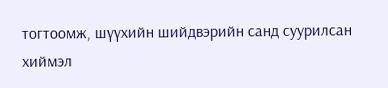тогтоомж, шүүхийн шийдвэрийн санд суурилсан хиймэл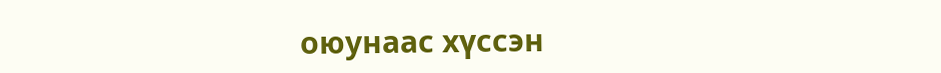оюунаас хүссэн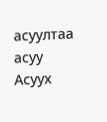асуултаа асуу
Асуух